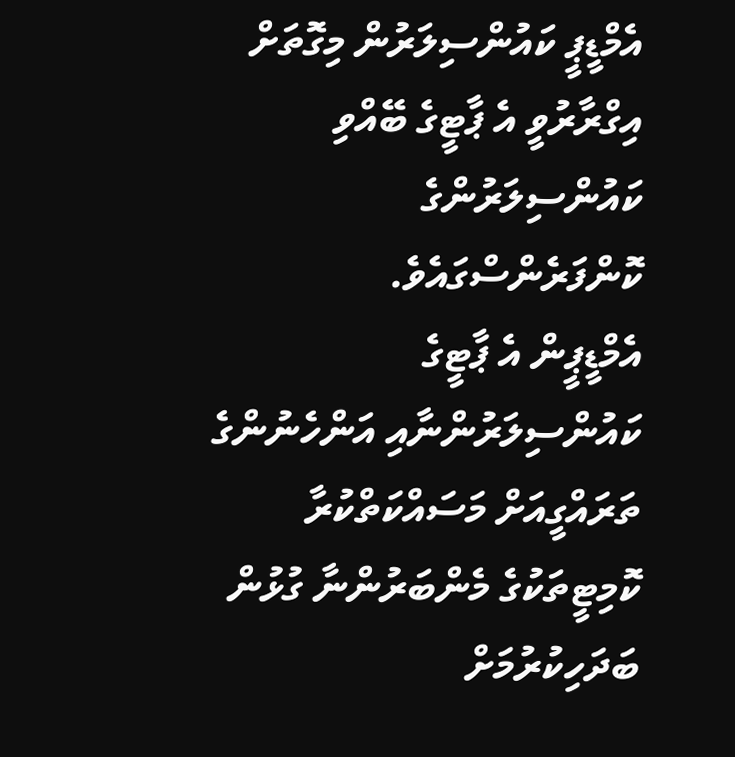އެމްޑީޕީ ކައުންސިލަރުން މިގޮތަށް އިގްރާރުވީ އެ ޕާޓީގެ ބޭއްވި ކައުންސިލަރުންގެ ކޮންފަރެންސްގައެވެ.
އެމްޑީޕީން އެ ޕާޓީގެ ކައުންސިލަރުންނާއި އަންހެނުންގެ ތަރައްގީއަށް މަސައްކަތްކުރާ ކޮމިޓީތަކުގެ މެންބަރުންނާ ގުޅުން ބަދަހިކުރުމަށް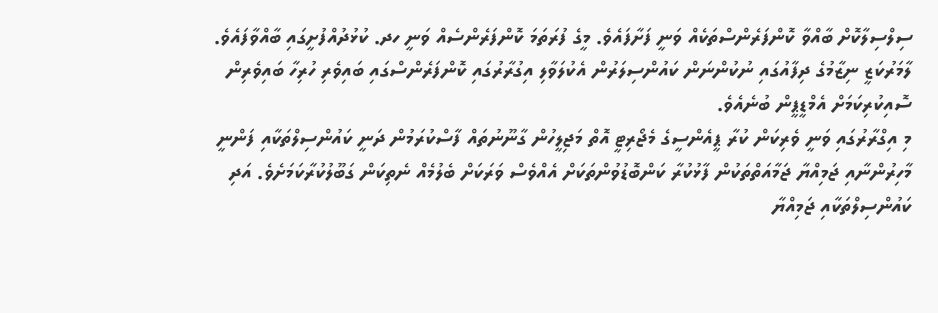ސިލްސިލާކޮށް ބާއްވާ ކޮންފަރެންސްތަކެއް ވަނީ ފަށާފައެވެ. މީގެ ފުރަތަމަ ކޮންފަރެންސެއް ވަނީ ހދ. ކުޅުދުއްފުށީގައި ބާއްވާފައެވެ.
ލާމަރުކަޒީ ނިޒާމުގެ ދިފާއުގައި ނުކުންނަން ކައުންސިލަރުން އެކުލަވާލި އިގުރާރުގައި ކޮންފަރެންސްގައި ބައިވެރި ހުރިހާ ބައިވެރިން ސޮއިކުރިކަމަށް އެމްޑީޕީން ބުނެއެވެ.
މި އިގްރާރުގައި ވަނީ ވެރިކަން ކުރާ ޕީއެންސީގެ މެޖޯރިޓީ އޮތް މަޖިލީހުން ގާނޫނުތައް ފާސްކުރަމުން ދަނީ ކައުންސިލްތަކާއި ފަންނީ މާހިރުންނާއި ޖަމިއްޔާ ޖަމާއަތްތަކުން ފާޅުކުރާ ކަންބޮޑުވުންތަކަށް އެއްވެސް ވަރަކަށް ބެލުމެއް ނެތިކަން ގަބޫލުކުރާކަމަށެވެ. އަދި ކައުންސިލްތަކާއި ޖަމިއްޔާ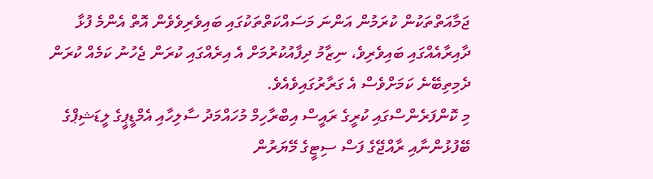ޖަމާއަތްތަކުން ކުރަމުން އަންނަ މަސައްކަތްތަކުގައި ބައިވެރިވެވެން އޮތް އެންމެ ފުޅާ ދާއިރާއެއްގައި ބައިވެރިވެ، ނިޒާމު ދިފާއުކުރުމަށް އެ އިރެއްގައި ކުރަން ޖެހުނު ކަމެއް ކުރަން ދެމިތިބޭނެ ކަމަށްވެސް އެ ގަރާރުގައިވެއެވެ.
މި ކޮންފަރެންސްގައި ކުރީގެ ރައީސް އިބްރާހިމް މުހައްމަދު ސާލިހާއި އެމްޑީޕީގެ ލީޑަޝިޕްގެ ބޭފުޅުންނާއި ރާއްޖޭގެ ފަސް ސިޓީގެ މޭޔަރުން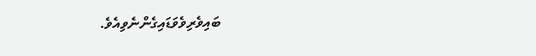ބައިވެރިވެވަޑައިގެންނެވިއެވެ.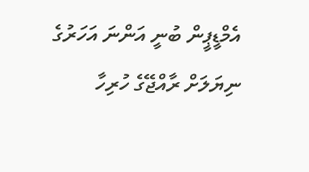އެމްޑީޕީން ބުނީ އަންނަ އަހަރުގެ ނިޔަލަށް ރާއްޖޭގެ ހުރިހާ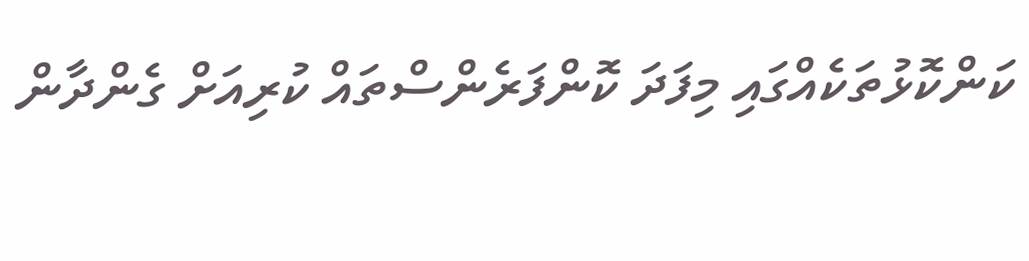ކަންކޮޅުތަކެއްގައި މިފަދަ ކޮންފަރެންސްތައް ކުރިއަށް ގެންދާން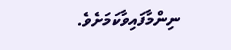ނިންމާފައިވާކަމަށެވެ.